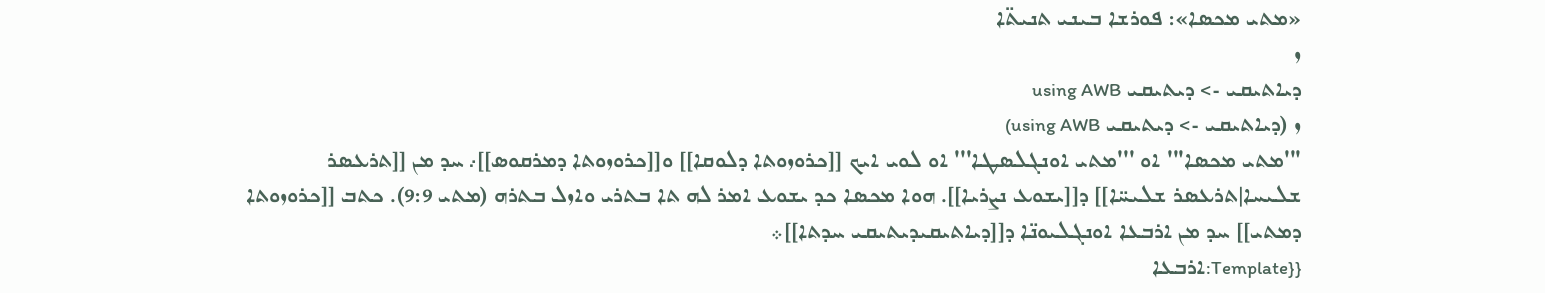«ܡܬܝ ܡܟܣܐ»: ܦܘܪܫܐ ܒܝܢܝ ܬܢܝܬ̈ܐ
ܙ
ܕܝܐܬܝܩܝ -> ܕܝܬܝܩܝ using AWB
ܙ (ܕܝܐܬܝܩܝ -> ܕܝܬܝܩܝ using AWB)
'''ܡܬܝ ܡܟܣܐ''' ܐܘ '''ܡܬܝ ܐܘܢܓܠܣܛܐ''' ܐܘ ܠܘܝ ܐܝܟ [[ܟܪܘܙܘܬܐ ܕܠܘܩܐ]] ܘ[[ܟܪܘܙܘܬܐ ܕܡܪܩܘܣ]]܇ ܚܕ ܡܢ [[ܬܪܥܣܪ ܫܠܝܚܐ|ܬܪܥܣܪ ܫܠܝܚ̈ܐ]] ܕ[[ܝܫܘܥ ܢܨܪܝܐ]]. ܗܘܐ ܡܟܣܐ ܟܕ ܝܫܘܥ ܐܡܪ ܠܗ ܬܐ ܒܬܪܝ ܘܐܙܠ ܒܬܪܗ (ܡܬܝ 9:9). ܟܬܒ [[ܟܪܘܙܘܬܐ ܕܡܬܝ]] ܚܕ ܡܢ ܐܪܒܥܐ ܐܘܢܓܠܝܘܢ̈ܐ ܕ[[ܕܝܐܬܝܩܝܕܝܬܝܩܝ ܚܕܬܐ]]܀
{{Template:ܐܪܒܥܐ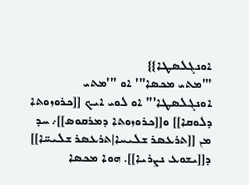ܐܘܢܓܠܣܛܐ}}
'''ܡܬܝ ܡܟܣܐ''' ܐܘ '''ܡܬܝ ܐܘܢܓܠܣܛܐ''' ܐܘ ܠܘܝ ܐܝܟ [[ܟܪܘܙܘܬܐ ܕܠܘܩܐ]] ܘ[[ܟܪܘܙܘܬܐ ܕܡܪܩܘܣ]]܇ ܚܕ ܡܢ [[ܬܪܥܣܪ ܫܠܝܚܐ|ܬܪܥܣܪ ܫܠܝܚ̈ܐ]] ܕ[[ܝܫܘܥ ܢܨܪܝܐ]]. ܗܘܐ ܡܟܣܐ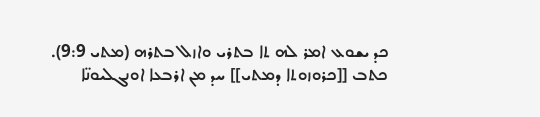ܟܕ ܝܫܘܥ ܐܡܪ ܠܗ ܬܐ ܒܬܪܝ ܘܐܙܠ ܒܬܪܗ (ܡܬܝ 9:9). ܟܬܒ [[ܟܪܘܙܘܬܐ ܕܡܬܝ]] ܚܕ ܡܢ ܐܪܒܥܐ ܐܘܢܓܠܝܘܢ̈ܐ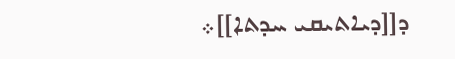ܕ[[ܕܝܐܬܝܩܝ ܚܕܬܐ]]܀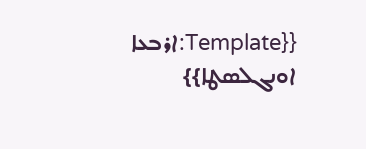{{Template:ܐܪܒܥܐ ܐܘܢܓܠܣܛܐ}}